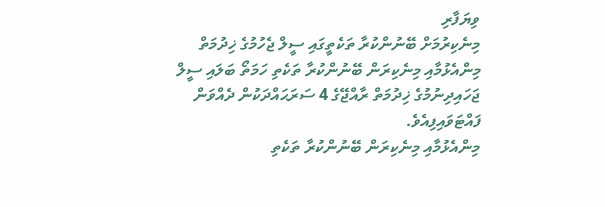ވިޔަފާރި
މިނެކިރުމަށް ބޭނުންކުރާ ތަކެތީގައި ސީލް ޖެހުމުގެ ޚިދުމަތް
މިންއެޅުމާއި މިނެކިރަން ބޭނުންކުރާ ތަކެތި ހަމަތޯ ބަލައި ސީލް ޖަހައިދިނުމުގެ ޚިދުމަތް ރާއްޖޭގެ 4 ސަރަޙައްދަކުން ދެއްވަން ފައްޓަވައިފިއެވެ.
މިންއެޅުމާއި މިނެކިރަން ބޭނުންކުރާ ތަކެތި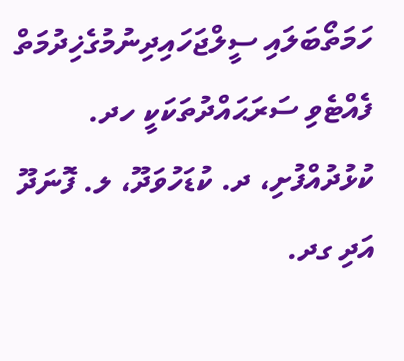ހަމަތޯބަލައި ސީލްޖަހައިދިނުމުގެޚިދުމަތް ފެއްޓެވި ސަރަޙައްދުތަކަކީ ހދ. ކުޅުދުއްފުށި، ދ. ކުޑަހުވަދޫ، ލ. ފޮނަދޫ އަދި ގދ.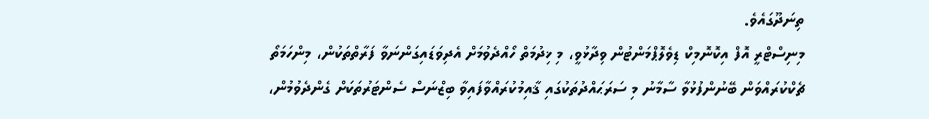ތިނަދޫގައެވެ.
މިނިސްޓްރީ އޮފް އިކޮނޮމިކް ޑިވެލޮޕްމަންޓުން ވިދާޅުވީ، މި ޚިދުމަތް ހޯއްދެވުމަށް އެދިވަޑައިގަންނަވާ ފަރާތްތަކުން، މިންހަމަތޯ ޗެކްކުރައްވަން ބޭނުންފުޅުވާ ސާމާނު މި ސަރަޙައްދުތަކުގައި ޤާއިމުކުރައްވާފައިވާ ބިޒްނަސް ސެންޓަރުތަކަށް ގެންދެވުމުން،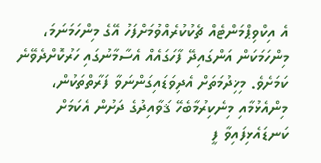އެ އިކްވިޕްމަންޓެއް ޗެކުކުރެއްވުމަށްފަހު އޭގެ މިންހަމަނަމަ، މިންހަމަކަން އަންގައިދޭ ފާހަގައެއް އެސާމާނުގައި ހަރުކޮށްދެވޭނެ ކަމަށެވެ. މިޚިދުމަތަށް އެދިވަޑައިގަންނަވާ ފަރާތްތަކުން، މިންއެޅުމާއި މިނެކިރުމާބެހޭ ޤަވާއިދުގެ ދަށުން އެކަމަށް ކަނޑައެޅިފައިވާ ފީ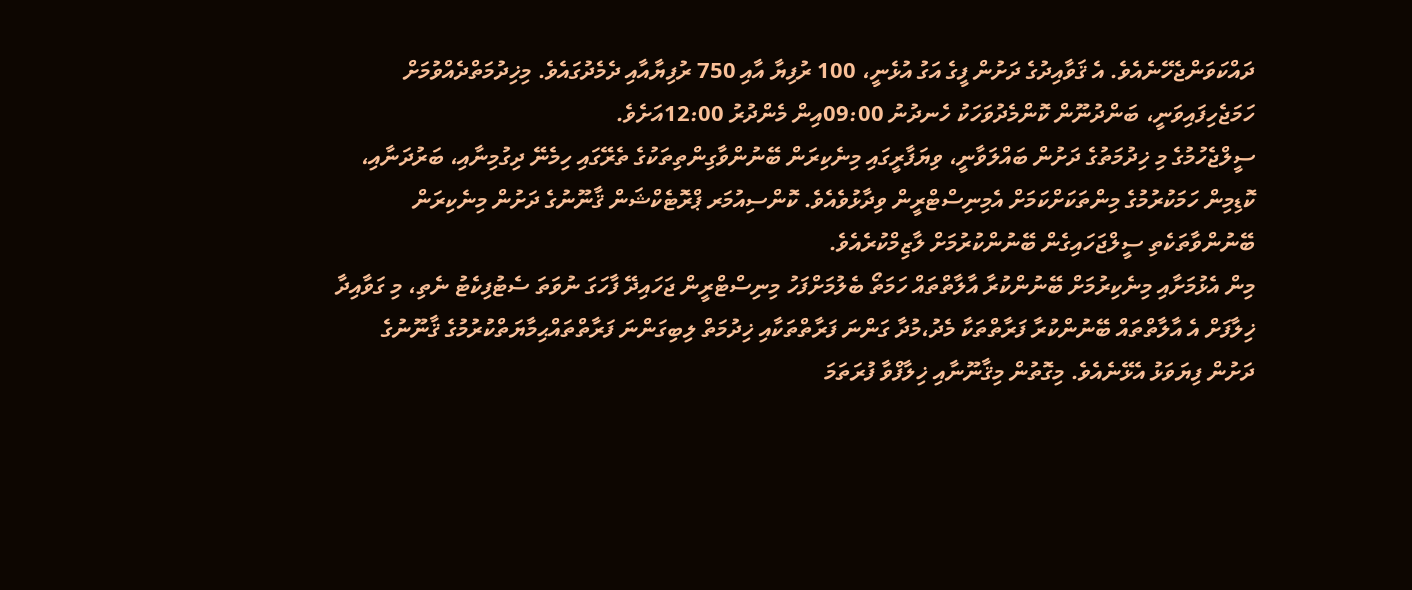ދައްކަވަންޖެހޭނެއެވެ. އެ ޤަވާއިދުގެ ދަށުން ފީގެ އަގު އުޅެނީ، 100 ރުފިޔާ އާއި 750 ރުފިޔާއާއި ދެމެދުގައެވެ. މިޚިދުމަތްދެއްވުމަށް ހަމަޖެހިފައިވަނީ، ބަންދުނޫން ކޮންމެދުވަހަކު ހެނދުނު 09:00އިން މެންދުރު 12:00އަށެވެ.
ސީލްޖެހުމުގެ މި ޚިދުމަތުގެ ދަށުން ބައްލަވާނީ، ވިޔަފާރީގައި މިނެކިރަން ބޭނުންވާގިންތިތަކުގެ ތެރޭގައި ހިމެނޭ ދިގުމިނާއި، ބަރުދަނާއި، ކޮޑިމިން ހަމަކުރުމުގެ މިންތަކަށްކަމަށް އެމިނިސްޓްރީން ވިދާޅުވެއެވެ. ކޮންސިއުމަރ ޕްރޮޓެކްޝަން ޤާނޫނުގެ ދަށުން މިނެކިރަން ބޭނުންވާތަކެތި ސީލްޖަހައިގެން ބޭނުންކުރުމަށް ލާޒިމްކުރެއެވެ.
މިން އެޅުމަށާއި މިނެކިރުމަށް ބޭނުންކުރާ އާލާތްތައް ހަމަތޯ ބެލުމަށްފަހު މިނިސްޓްރީން ޖަހައިދޭ ފާހަގަ ނުވަތަ ސެޓުފިކެޓު ނެތި، މި ގަވާއިދާ ޚިލާފަށް އެ އާލާތްތައް ބޭނުންކުރާ ފަރާތްތަކާ މެދު،މުދާ ގަންނަ ފަރާތްތަކާއި ޚިދުމަތް ލިބިގަންނަ ފަރާތްތައްޙިމާޔަތްކުރުމުގެ ޤާނޫނުގެ ދަށުން ފިޔަވަޅު އެޅޭނެއެވެ. މިގޮތުން މިޤާނޫނާއި ޚިލާފްވާ ފުރަތަމަ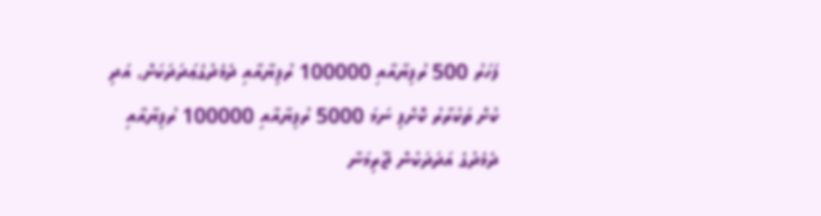ފަހަރު 500 ރުފިޔާއާއި 100000 ރުފިޔާއާއި ދެމެދުގެޢަދަދަކަށް، އަދި ކުށް ތަކުރާރު ކޮށްފި ނަމަ 5000 ރުފިޔާއާއި 100000 ރުފިޔާއާއި ދެމެދުގެ އަދަދަކުން ޖޫރިމަނާ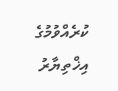ކުރެއްވުމުގެ އިޚްތިޔާރު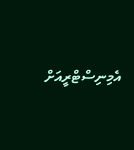އެމިނިސްޓްރީއަށް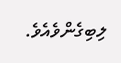ލިބިގެންވެއެވެ.